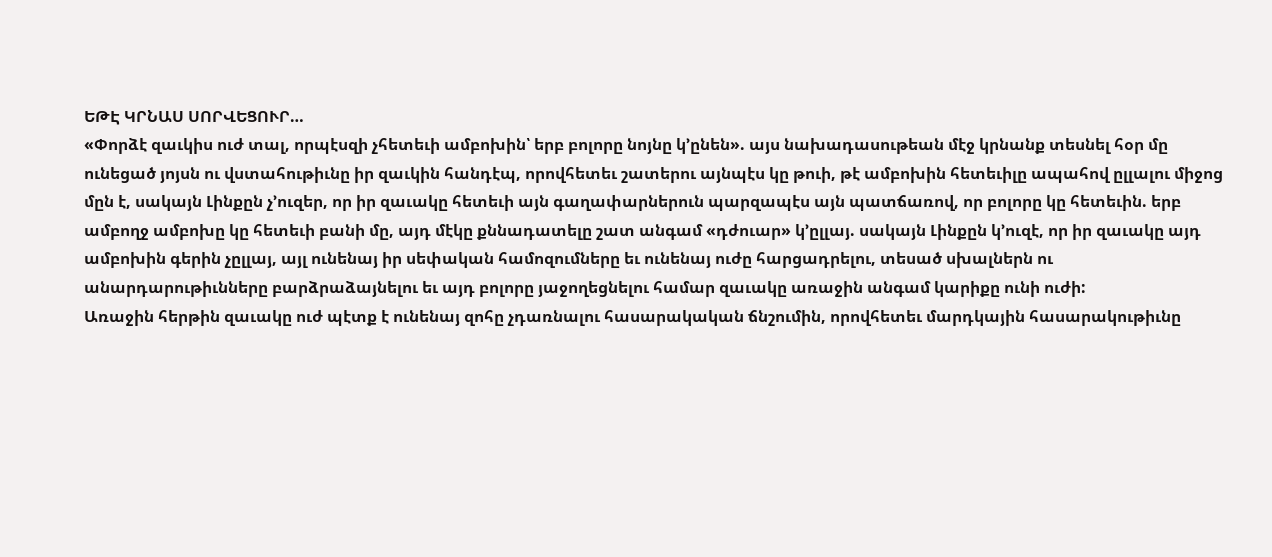ԵԹԷ ԿՐՆԱՍ ՍՈՐՎԵՑՈՒՐ…
«Փորձէ զաւկիս ուժ տալ, որպէսզի չհետեւի ամբոխին՝ երբ բոլորը նոյնը կ՚ընեն». այս նախադասութեան մէջ կրնանք տեսնել հօր մը ունեցած յոյսն ու վստահութիւնը իր զաւկին հանդէպ, որովհետեւ շատերու այնպէս կը թուի, թէ ամբոխին հետեւիլը ապահով ըլլալու միջոց մըն է, սակայն Լինքըն չ՚ուզեր, որ իր զաւակը հետեւի այն գաղափարներուն պարզապէս այն պատճառով, որ բոլորը կը հետեւին. երբ ամբողջ ամբոխը կը հետեւի բանի մը, այդ մէկը քննադատելը շատ անգամ «դժուար» կ՚ըլլայ. սակայն Լինքըն կ՚ուզէ, որ իր զաւակը այդ ամբոխին գերին չըլլայ, այլ ունենայ իր սեփական համոզումները եւ ունենայ ուժը հարցադրելու, տեսած սխալներն ու անարդարութիւնները բարձրաձայնելու եւ այդ բոլորը յաջողեցնելու համար զաւակը առաջին անգամ կարիքը ունի ուժի:
Առաջին հերթին զաւակը ուժ պէտք է ունենայ զոհը չդառնալու հասարակական ճնշումին, որովհետեւ մարդկային հասարակութիւնը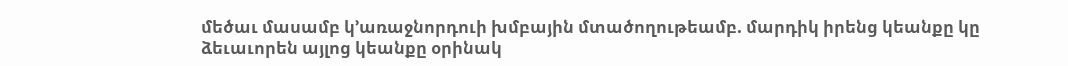մեծաւ մասամբ կ՚առաջնորդուի խմբային մտածողութեամբ. մարդիկ իրենց կեանքը կը ձեւաւորեն այլոց կեանքը օրինակ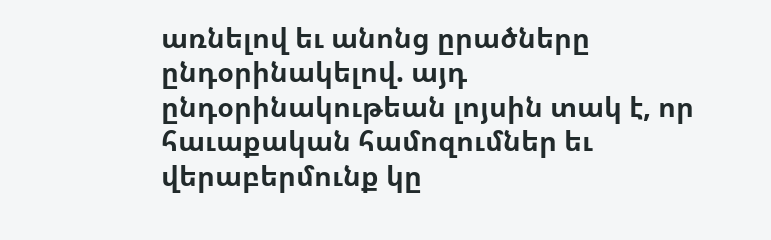առնելով եւ անոնց ըրածները ընդօրինակելով. այդ ընդօրինակութեան լոյսին տակ է, որ հաւաքական համոզումներ եւ վերաբերմունք կը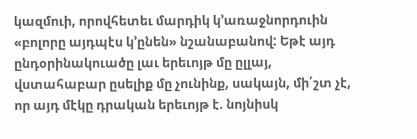կազմուի, որովհետեւ մարդիկ կ՚առաջնորդուին «բոլորը այդպէս կ՚ընեն» նշանաբանով: Եթէ այդ ընդօրինակուածը լաւ երեւոյթ մը ըլլայ, վստահաբար ըսելիք մը չունինք, սակայն, մի՛շտ չէ, որ այդ մէկը դրական երեւոյթ է. նոյնիսկ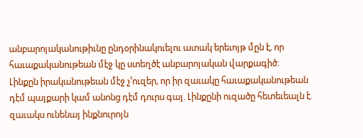անբարոյականութիւնը ընդօրինակուելու ատակ երեւոյթ մըն է, որ հաւաքականութեան մէջ կը ստեղծէ անբարոյական վարքագիծ:
Լինքըն իրականութեան մէջ չ՚ուզեր, որ իր զաւակը հաւաքականութեան դէմ պայքարի կամ անոնց դէմ դուրս գայ. Լինքընի ուզածը հետեւեալն է. զաւակս ունենայ ինքնուրոյն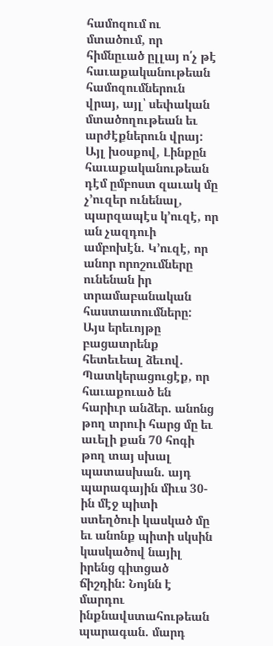համոզում ու մտածում, որ հիմնըւած ըլլայ ո՛չ թէ հաւաքականութեան համոզումներուն վրայ, այլ՝ սեփական մտածողութեան եւ արժէքներուն վրայ: Այլ խօսքով, Լինքըն հաւաքականութեան դէմ ըմբոստ զաւակ մը չ՚ուզեր ունենալ, պարզապէս կ՚ուզէ, որ ան չազդուի ամբոխէն. Կ՚ուզէ, որ անոր որոշումները ունենան իր տրամաբանական հաստատումները:
Այս երեւոյթը բացատրենք հետեւեալ ձեւով. Պատկերացուցէք, որ հաւաքուած են հարիւր անձեր. անոնց թող տրուի հարց մը եւ աւելի քան 70 հոգի թող տայ սխալ պատասխան. այդ պարագային միւս 30-ին մէջ պիտի ստեղծուի կասկած մը եւ անոնք պիտի սկսին կասկածով նայիլ իրենց գիտցած ճիշդին: Նոյնն է մարդու ինքնավստահութեան պարագան. մարդ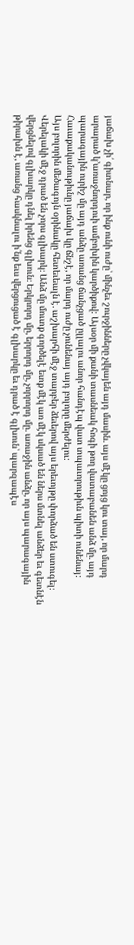յաճախ չի՛ գիտնար, որ ինք ունի ուժը՝ մինչեւ շուրջինները չվկայեն այդ մասին. այս մէկը ցոյց կու տայ, որ մարդ արարած կ՚առաջնորդուի ամբոխին կարծիքով: Այսօր մի քանի տասնեակ հոգի թող վատաբանեն անձ մը. այդ պարագային ուրիշ մը այդ անձը առանց ճանչցած ըլլալու անոր հանդէպ վատ տպաւորութիւն պիտի ունենայ: Հաւաքականութիւնը յաճախ կը ճնշէ, որ մարդ ուժը չունենայ այդ բոլորը մերժելու:
Այս բոլորին մեծագոյն օրինակը հետեւեալն է. աշխարհի մէջ տարբեր ձեւերով այս երեւոյթը փորձած են ստուգել։ Վերելակի մէջ դրած են չորս գլխարկ։ Անձ մը մուտք գործելէ ետք մէկ առ մէկ սկսած են ներս մտնել անձեր եւ գետնէն վերցնելով գլխարկը դնել իրենց գլխուն։ Երկրորդ մը, երրորդ մը, չորրորդ մը. առաջին անձը, որ այս պարագային թիրախն է, առանց հասկնալու ի՛նք եւս վերցուցած է գլխարկը եւ դրած է գլխուն՝ պարզապէս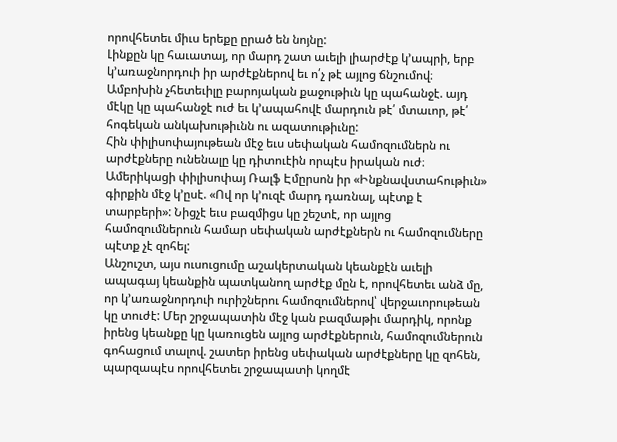որովհետեւ միւս երեքը ըրած են նոյնը:
Լինքըն կը հաւատայ, որ մարդ շատ աւելի լիարժէք կ՚ապրի, երբ կ՚առաջնորդուի իր արժէքներով եւ ո՛չ թէ այլոց ճնշումով։ Ամբոխին չհետեւիլը բարոյական քաջութիւն կը պահանջէ. այդ մէկը կը պահանջէ ուժ եւ կ՚ապահովէ մարդուն թէ՛ մտաւոր, թէ՛ հոգեկան անկախութիւնն ու ազատութիւնը:
Հին փիլիսոփայութեան մէջ եւս սեփական համոզումներն ու արժէքները ունենալը կը դիտուէին որպէս իրական ուժ։ Ամերիկացի փիլիսոփայ Ռալֆ Էմըրսոն իր «Ինքնավստահութիւն» գիրքին մէջ կ՚ըսէ. «Ով որ կ՚ուզէ մարդ դառնալ, պէտք է տարբերի»: Նիցչէ եւս բազմիցս կը շեշտէ, որ այլոց համոզումներուն համար սեփական արժէքներն ու համոզումները պէտք չէ զոհել:
Անշուշտ, այս ուսուցումը աշակերտական կեանքէն աւելի ապագայ կեանքին պատկանող արժէք մըն է, որովհետեւ անձ մը, որ կ՚առաջնորդուի ուրիշներու համոզումներով՝ վերջաւորութեան կը տուժէ: Մեր շրջապատին մէջ կան բազմաթիւ մարդիկ, որոնք իրենց կեանքը կը կառուցեն այլոց արժէքներուն, համոզումներուն գոհացում տալով. շատեր իրենց սեփական արժէքները կը զոհեն, պարզապէս որովհետեւ շրջապատի կողմէ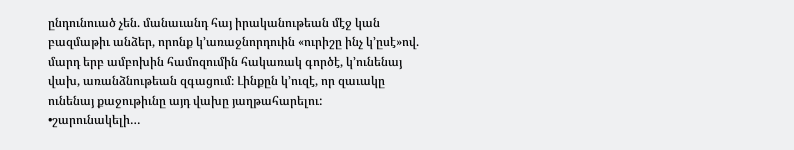ընդունուած չեն. մանաւանդ հայ իրականութեան մէջ կան բազմաթիւ անձեր, որոնք կ՚առաջնորդուին «ուրիշը ինչ կ՚ըսէ»ով. մարդ երբ ամբոխին համոզումին հակառակ գործէ, կ՚ունենայ վախ, առանձնութեան զգացում։ Լինքըն կ՚ուզէ, որ զաւակը ունենայ քաջութիւնը այդ վախը յաղթահարելու:
•շարունակելի…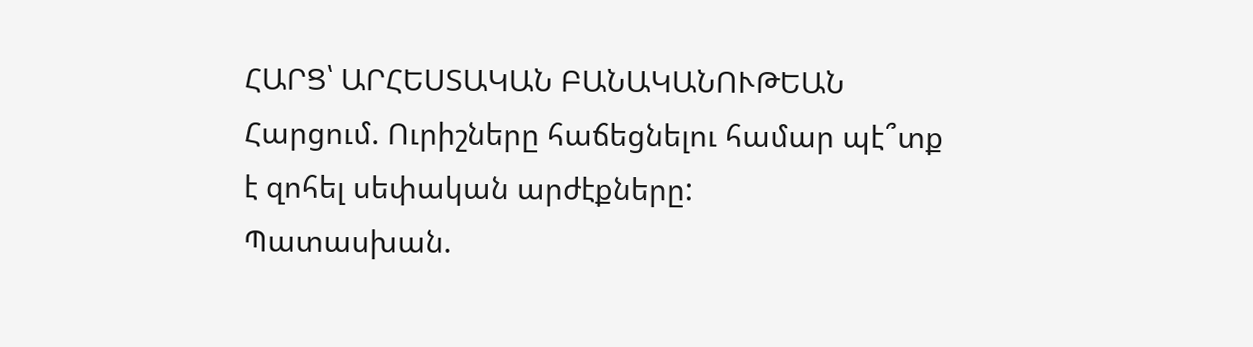ՀԱՐՑ՝ ԱՐՀԵՍՏԱԿԱՆ ԲԱՆԱԿԱՆՈՒԹԵԱՆ
Հարցում. Ուրիշները հաճեցնելու համար պէ՞տք է զոհել սեփական արժէքները:
Պատասխան.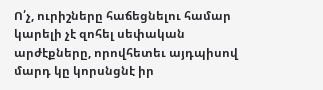Ո՛չ, ուրիշները հաճեցնելու համար կարելի չէ զոհել սեփական արժէքները, որովհետեւ այդպիսով մարդ կը կորսնցնէ իր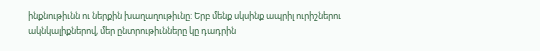ինքնութիւնն ու ներքին խաղաղութիւնը: Երբ մենք սկսինք ապրիլ ուրիշներու ակնկալիքներով, մեր ընտրութիւնները կը դադրին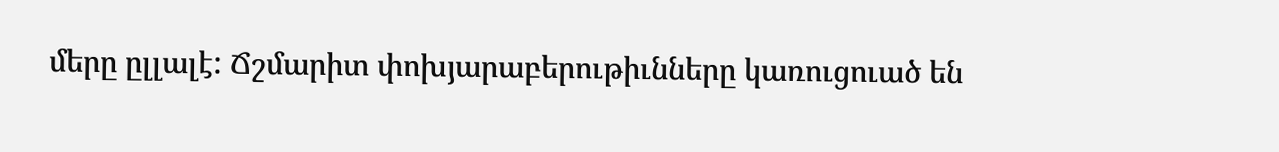մերը ըլլալէ: Ճշմարիտ փոխյարաբերութիւնները կառուցուած են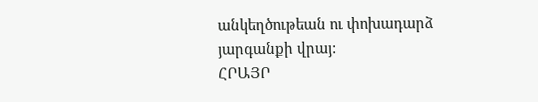անկեղծութեան ու փոխադարձ յարգանքի վրայ:
ՀՐԱՅՐ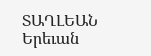ՏԱՂԼԵԱՆ
Երեւան